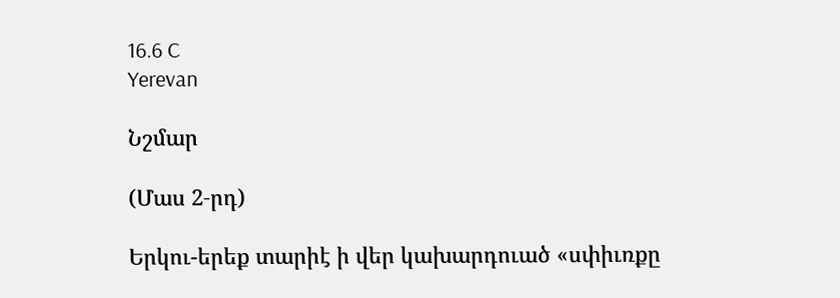16.6 C
Yerevan

Նշմար

(Մաս 2‑րդ)

Երկու-երեք տարիէ ի վեր կախարդուած «սփիւռքը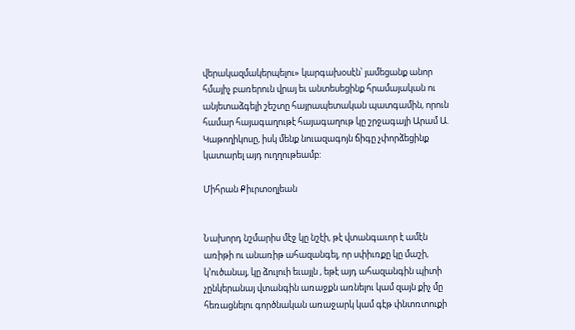վերակազմակերպելու» կարգախօսէն՝ յամեցանք անոր հմայիչ բառերուն վրայ եւ անտեսեցինք հրամայական ու անյետաձգելի շեշտը հայրապետական պատգամին, որուն համար հայագաղութէ հայագաղութ կը շրջագայի Արամ Ա. Կաթողիկոսը, իսկ մենք նուազագոյն ճիգը չփորձեցինք կատարել այդ ուղղութեամբ:

Միհրան Քիւրտօղլեան


Նախորդ նշմարիս մէջ կը նշէի, թէ վտանգաւոր է ամէն առիթի ու անառիթ ահազանգել, որ սփիւռքը կը մաշի, կ’ուծանայ, կը ձուլուի եւայլն , եթէ այդ ահազանգին պիտի չընկերանայ վտանգին առաջքն առնելու կամ զայն քիչ մը հեռացնելու գործնական առաջարկ կամ գէթ փնտռտուքի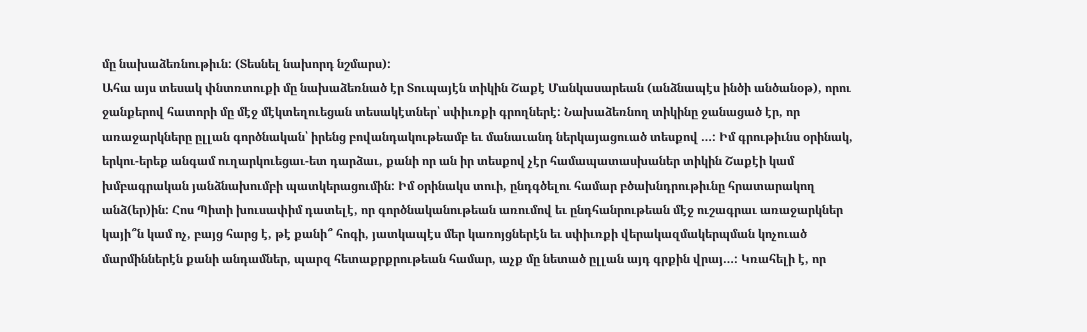մը նախաձեռնութիւն: (Տեսնել նախորդ նշմարս):
Ահա այս տեսակ փնտռտուքի մը նախաձեռնած էր Տուպայէն տիկին Շաքէ Մանկասարեան (անձնապէս ինծի անծանօթ), որու ջանքերով հատորի մը մէջ մէկտեղուեցան տեսակէտներ՝ սփիւռքի գրողներէ: Նախաձեռնող տիկինը ջանացած էր, որ առաջարկները ըլլան գործնական՝ իրենց բովանդակութեամբ եւ մանաւանդ ներկայացուած տեսքով …: Իմ գրութիւնս օրինակ, երկու-երեք անգամ ուղարկուեցաւ-ետ դարձաւ, քանի որ ան իր տեսքով չէր համապատասխաներ տիկին Շաքէի կամ խմբագրական յանձնախումբի պատկերացումին: Իմ օրինակս տուի, ընդգծելու համար բծախնդրութիւնը հրատարակող անձ(եր)ին: Հոս Պիտի խուսափիմ դատելէ, որ գործնականութեան առումով եւ ընդհանրութեան մէջ ուշագրաւ առաջարկներ կայի՞ն կամ ոչ, բայց հարց է, թէ քանի՞ հոգի, յատկապէս մեր կառոյցներէն եւ սփիւռքի վերակազմակերպման կոչուած մարմիններէն քանի անդամներ, պարզ հետաքրքրութեան համար, աչք մը նետած ըլլան այդ գրքին վրայ…: Կռահելի է, որ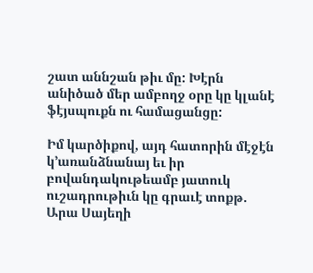շատ աննշան թիւ մը: Խէրն անիծած մեր ամբողջ օրը կը կլանէ ֆէյսպուքն ու համացանցը:

Իմ կարծիքով, այդ հատորին մէջէն կ’առանձնանայ եւ իր բովանդակութեամբ յատուկ ուշադրութիւն կը գրաւէ տոքթ. Արա Սայեղի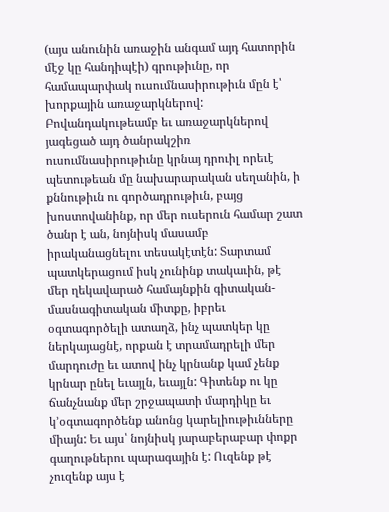(այս անունին առաջին անգամ այդ հատորին մէջ կը հանդիպէի) գրութիւնը, որ համապարփակ ուսումնասիրութիւն մըն է՝ խորքային առաջարկներով: Բովանդակութեամբ եւ առաջարկներով յագեցած այդ ծանրակշիռ ուսումնասիրութիւնը կրնայ դրուիլ որեւէ պետութեան մը նախարարական սեղանին, ի քննութիւն ու գործադրութիւն, բայց խոստովանինք, որ մեր ուսերուն համար շատ ծանր է ան, նոյնիսկ մասամբ իրականացնելու տեսակէտէն: Տարտամ պատկերացում իսկ չունինք տակաւին, թէ մեր ղեկավարած համայնքին գիտական-մասնագիտական միտքը, իբրեւ օգտագործելի ատաղձ, ինչ պատկեր կը ներկայացնէ, որքան է տրամադրելի մեր մարդուժը եւ ատով ինչ կրնանք կամ չենք կրնար ընել եւայլն, եւայլն: Գիտենք ու կը ճանչնանք մեր շրջապատի մարդիկը եւ կ’օգտագործենք անոնց կարելիութիւնները միայն: Եւ այս՝ նոյնիսկ յարաբերաբար փոքր գաղութներու պարագային է: Ուզենք թէ չուզենք այս է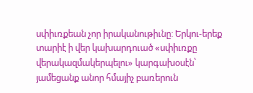սփիւռքեան չոր իրականութիւնը: Երկու-երեք տարիէ ի վեր կախարդուած «սփիւռքը վերակազմակերպելու» կարգախօսէն՝ յամեցանք անոր հմայիչ բառերուն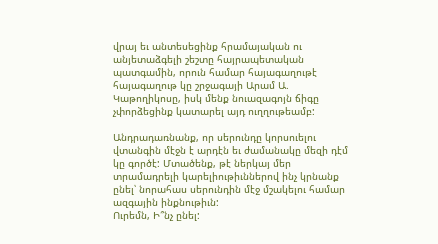վրայ եւ անտեսեցինք հրամայական ու անյետաձգելի շեշտը հայրապետական պատգամին, որուն համար հայագաղութէ հայագաղութ կը շրջագայի Արամ Ա. Կաթողիկոսը, իսկ մենք նուազագոյն ճիգը չփորձեցինք կատարել այդ ուղղութեամբ:

Անդրադառնանք, որ սերունդը կորսուելու վտանգին մէջն է արդէն եւ ժամանակը մեզի դէմ կը գործէ: Մտածենք, թէ ներկայ մեր տրամադրելի կարելիութիւններով ինչ կրնանք ընել՝ նորահաս սերունդին մէջ մշակելու համար ազգային ինքնութիւն:
Ուրեմն, Ի՞նչ ընել: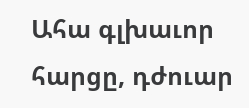Ահա գլխաւոր հարցը, դժուար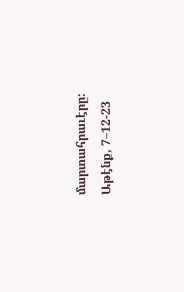մարտահրաւէրը:
Աթէնք, 7–12-23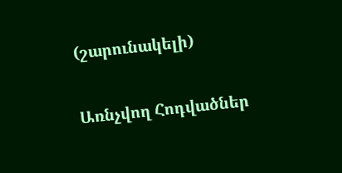(շարունակելի)

Առնչվող Հոդվածներ